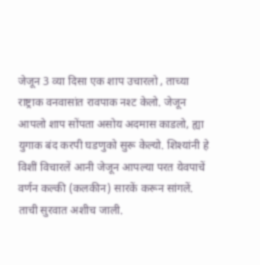जेजून 3 व्या दिसा एक शाप उचारलो , ताच्या राष्ट्राक वनवासांत रावपाक नश्ट केलो. जेजून आपलो शाप सोंपता असोय अदमास काडलो, ह्या युगाक बंद करपी घडणुको सुरू केल्यो. शिश्यांनी हे विशीं विचारलें आनी जेजून आपल्या परत येवपाचें वर्णन कल्की (कलकीन) सारकें करून सांगलें.
ताची सुरवात अशीच जाली.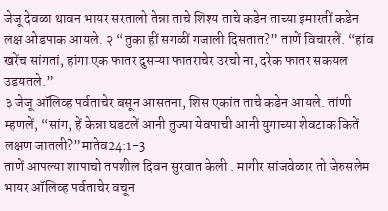जेजू देवळा थावन भायर सरतालो तेन्ना ताचे शिश्य ताचे कडेन ताच्या इमारतीं कडेन लक्ष ओडपाक आयले. २ “तुका हीं सगळीं गजाली दिसतात?” ताणें विचारलें. “हांव खरेंच सांगतां, हांगा एक फातर दुसऱ्या फातराचेर उरचो ना, दरेक फातर सकयल उडयतले.”
३ जेजू ऑलिव्ह पर्वताचेर बसून आसतना, शिस एकांत ताचे कडेन आयले. तांणी म्हणलें, “सांग, हें केन्ना घडटलें आनी तुज्या येवपाची आनी युगाच्या शेवटाक कितें लक्षण जातली?”मातेव24:1-3
ताणें आपल्या शापाचो तपशील दिवन सुरवात केली . मागीर सांजवेळार तो जेरुसलेम भायर ऑलिव्ह पर्वताचेर वचून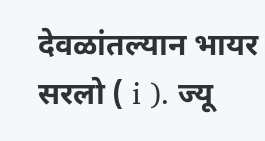देवळांतल्यान भायर सरलो ( i ). ज्यू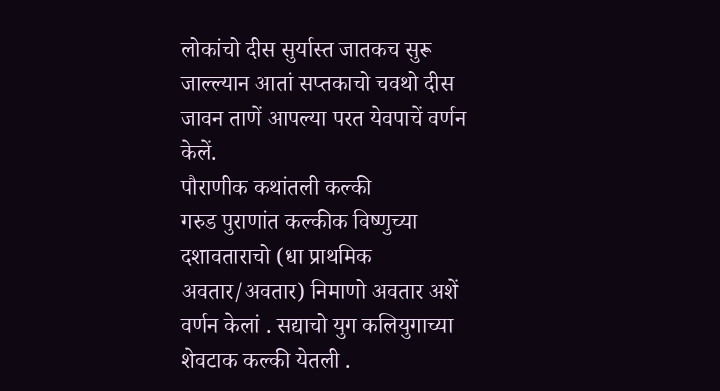लोकांचो दीस सुर्यास्त जातकच सुरू जाल्ल्यान आतां सप्तकाचो चवथो दीस जावन ताणें आपल्या परत येवपाचें वर्णन केलें.
पौराणीक कथांतली कल्की
गरुड पुराणांत कल्कीक विष्णुच्या दशावताराचो (धा प्राथमिक अवतार/अवतार) निमाणो अवतार अशें वर्णन केलां . सद्याचो युग कलियुगाच्या शेवटाक कल्की येतली .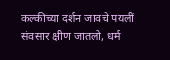कल्कीच्या दर्शन जावचे पयलीं संवसार क्षीण जातलो, धर्म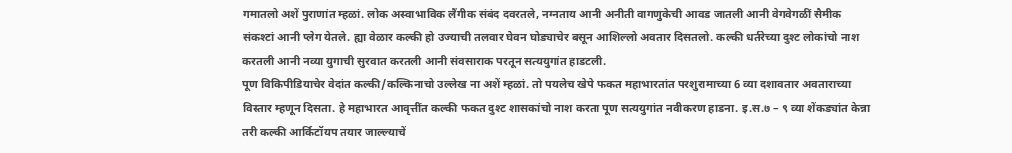गमातलो अशें पुराणांत म्हळां. लोक अस्वाभाविक लैंगीक संबंद दवरतले, नग्नताय आनी अनीती वागणुकेची आवड जातली आनी वेगवेगळीं सैमीक संकश्टां आनी प्लेग येतले. ह्या वेळार कल्की हो उज्याची तलवार घेवन घोड्याचेर बसून आशिल्लो अवतार दिसतलो. कल्की धर्तरेच्या दुश्ट लोकांचो नाश करतली आनी नव्या युगाची सुरवात करतली आनी संवसाराक परतून सत्ययुगांत हाडटली.
पूण विकिपीडियाचेर वेदांत कल्की/कल्किनाचो उल्लेख ना अशें म्हळां. तो पयलेच खेपे फकत महाभारतांत परशुरामाच्या 6 व्या दशावतार अवताराच्या विस्तार म्हणून दिसता. हे महाभारत आवृत्तींत कल्की फकत दुश्ट शासकांचो नाश करता पूण सत्ययुगांत नवीकरण हाडना. इ.स.७ – ९ व्या शेंकड्यांत केन्ना तरी कल्की आर्किटॉयप तयार जाल्ल्याचें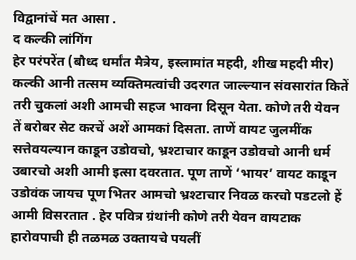विद्वानांचें मत आसा .
द कल्की लांगिंग
हेर परंपरेंत (बौध्द धर्मांत मैत्रेय, इस्लामांत महदी, शीख महदी मीर) कल्की आनी तत्सम व्यक्तिमत्वांची उदरगत जाल्ल्यान संवसारांत कितें तरी चुकलां अशी आमची सहज भावना दिसून येता. कोणे तरी येवन तें बरोबर सेट करचें अशें आमकां दिसता. ताणें वायट जुलमींक सत्तेवयल्यान काडून उडोवचो, भ्रश्टाचार काडून उडोवचो आनी धर्म उबारचो अशी आमी इत्सा दवरतात. पूण ताणें ‘भायर’ वायट काडून उडोवंक जायच पूण भितर आमचो भ्रश्टाचार निवळ करचो पडटलो हें आमी विसरतात . हेर पवित्र ग्रंथांनी कोणे तरी येवन वायटाक हारोवपाची ही तळमळ उक्तायचे पयलीं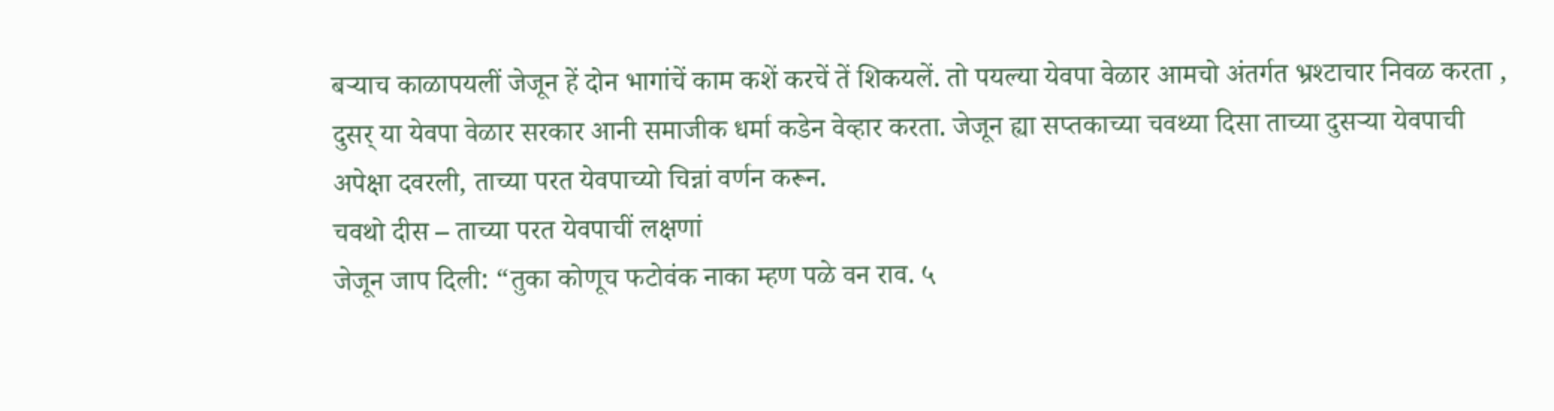बऱ्याच काळापयलीं जेजून हें दोन भागांचें काम कशें करचें तें शिकयलें. तो पयल्या येवपा वेळार आमचो अंतर्गत भ्रश्टाचार निवळ करता , दुसर् या येवपा वेळार सरकार आनी समाजीक धर्मा कडेन वेव्हार करता. जेजून ह्या सप्तकाच्या चवथ्या दिसा ताच्या दुसऱ्या येवपाची अपेक्षा दवरली, ताच्या परत येवपाच्यो चिन्नां वर्णन करून.
चवथो दीस – ताच्या परत येवपाचीं लक्षणां
जेजून जाप दिली: “तुका कोणूच फटोवंक नाका म्हण पळे वन राव. ५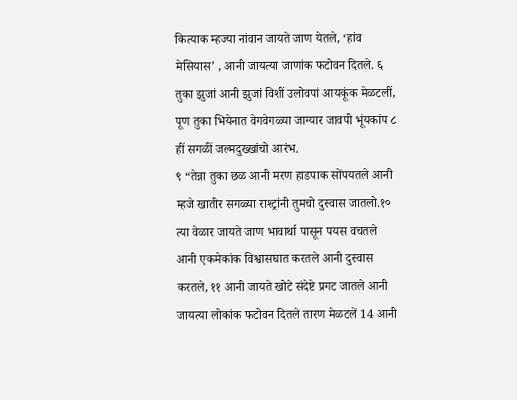कित्याक म्हज्या नांवान जायते जाण येतले, ‘हांव मेसियास’ , आनी जायत्या जाणांक फटोवन दितले. ६ तुका झुजां आनी झुजां विशीं उलोवपां आयकूंक मेळटलीं, पूण तुका भियेनात वेगवेगळ्या जाग्यार जावपी भूंयकांप ८ हीं सगळीं जल्मदुख्खांचो आरंभ.
९ “तेन्ना तुका छळ आनी मरण हाडपाक सोंपयतले आनी म्हजे खातीर सगळ्या राश्ट्रांनी तुमचो दुस्वास जातलो.१० त्या वेळार जायते जाण भावार्था पासून पयस वचतले आनी एकमेकांक विश्वासघात करतले आनी दुस्वास करतले, ११ आनी जायते खोटे संदेष्टे प्रगट जातले आनी जायत्या लोकांक फटोवन दितले तारण मेळटलें 14 आनी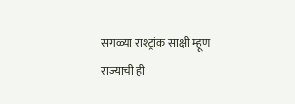सगळ्या राश्ट्रांक साक्षी म्हूण राज्याची ही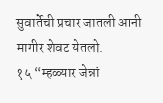सुवार्तेची प्रचार जातली आनी मागीर शेवट येतलो.
१५ “म्हळ्यार जेन्नां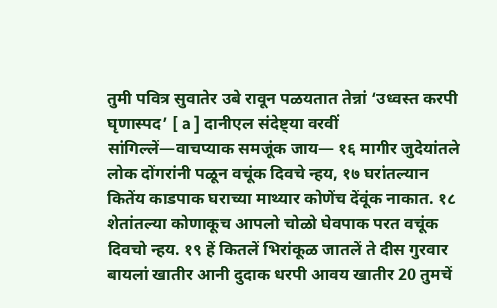तुमी पवित्र सुवातेर उबे रावून पळयतात तेन्नां ‘उध्वस्त करपी घृणास्पद’ [ a ] दानीएल संदेष्ट्या वरवीं सांगिल्लें—वाचप्याक समजूंक जाय— १६ मागीर जुदेयांतले लोक दोंगरांनी पळून वचूंक दिवचे न्हय, १७ घरांतल्यान कितेंय काडपाक घराच्या माथ्यार कोणेंच देंवूंक नाकात. १८ शेतांतल्या कोणाकूच आपलो चोळो घेवपाक परत वचूंक दिवचो न्हय. १९ हें कितलें भिरांकूळ जातलें ते दीस गुरवार बायलां खातीर आनी दुदाक धरपी आवय खातीर 20 तुमचें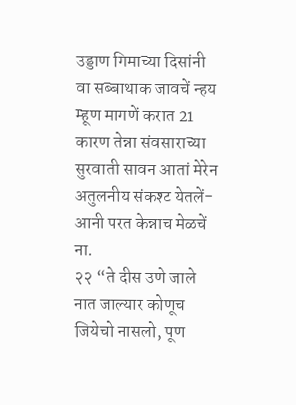उड्डाण गिमाच्या दिसांनी वा सब्बाथाक जावचें न्हय म्हूण मागणें करात 21 कारण तेन्ना संवसाराच्या सुरवाती सावन आतां मेरेन अतुलनीय संकश्ट येतलें-आनी परत केन्नाच मेळचें ना.
२२ “ते दीस उणे जाले नात जाल्यार कोणूच जियेचो नासलो, पूण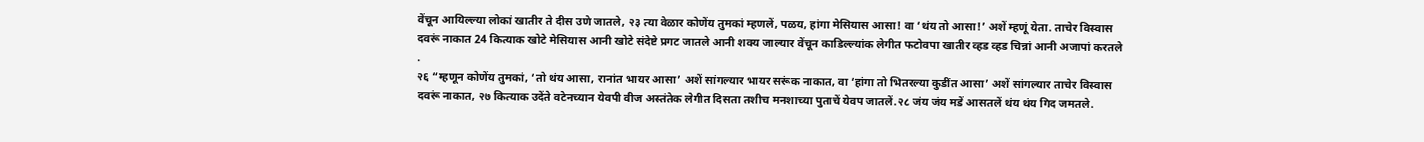वेंचून आयिल्ल्या लोकां खातीर ते दीस उणे जातले, २३ त्या वेळार कोणेंय तुमकां म्हणलें, पळय, हांगा मेसियास आसा! वा ‘थंय तो आसा!’ अशें म्हणूं येता. ताचेर विस्वास दवरूं नाकात 24 कित्याक खोटे मेसियास आनी खोटे संदेष्टे प्रगट जातले आनी शक्य जाल्यार वेंचून काडिल्ल्यांक लेगीत फटोवपा खातीर व्हड व्हड चिन्नां आनी अजापां करतले .
२६ “म्हणून कोणेंय तुमकां, ‘तो थंय आसा, रानांत भायर आसा’ अशें सांगल्यार भायर सरूंक नाकात, वा ‘हांगा तो भितरल्या कुडींत आसा’ अशें सांगल्यार ताचेर विस्वास दवरूं नाकात, २७ कित्याक उदेंते वटेनच्यान येवपी वीज अस्तंतेक लेगीत दिसता तशीच मनशाच्या पुताचें येवप जातलें.२८ जंय जंय मडें आसतलें थंय थंय गिद जमतले.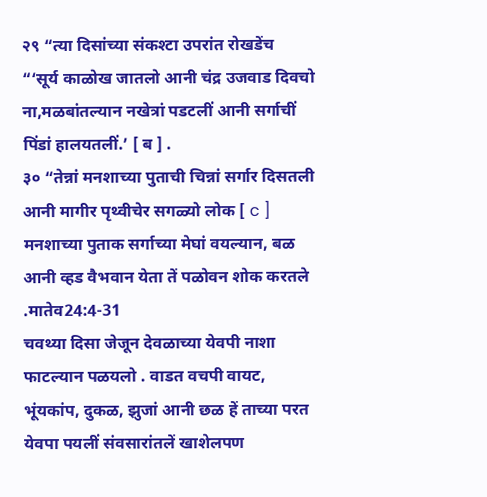२९ “त्या दिसांच्या संकश्टा उपरांत रोखडेंच
“‘सूर्य काळोख जातलो आनी चंद्र उजवाड दिवचो ना,मळबांतल्यान नखेत्रां पडटलीं आनी सर्गाचीं पिंडां हालयतलीं.’ [ ब ] .
३० “तेन्नां मनशाच्या पुताची चिन्नां सर्गार दिसतली आनी मागीर पृथ्वीचेर सगळ्यो लोक [ c ] मनशाच्या पुताक सर्गाच्या मेघां वयल्यान, बळ आनी व्हड वैभवान येता तें पळोवन शोक करतले .मातेव24:4-31
चवथ्या दिसा जेजून देवळाच्या येवपी नाशा फाटल्यान पळयलो . वाडत वचपी वायट, भूंयकांप, दुकळ, झुजां आनी छळ हें ताच्या परत येवपा पयलीं संवसारांतलें खाशेलपण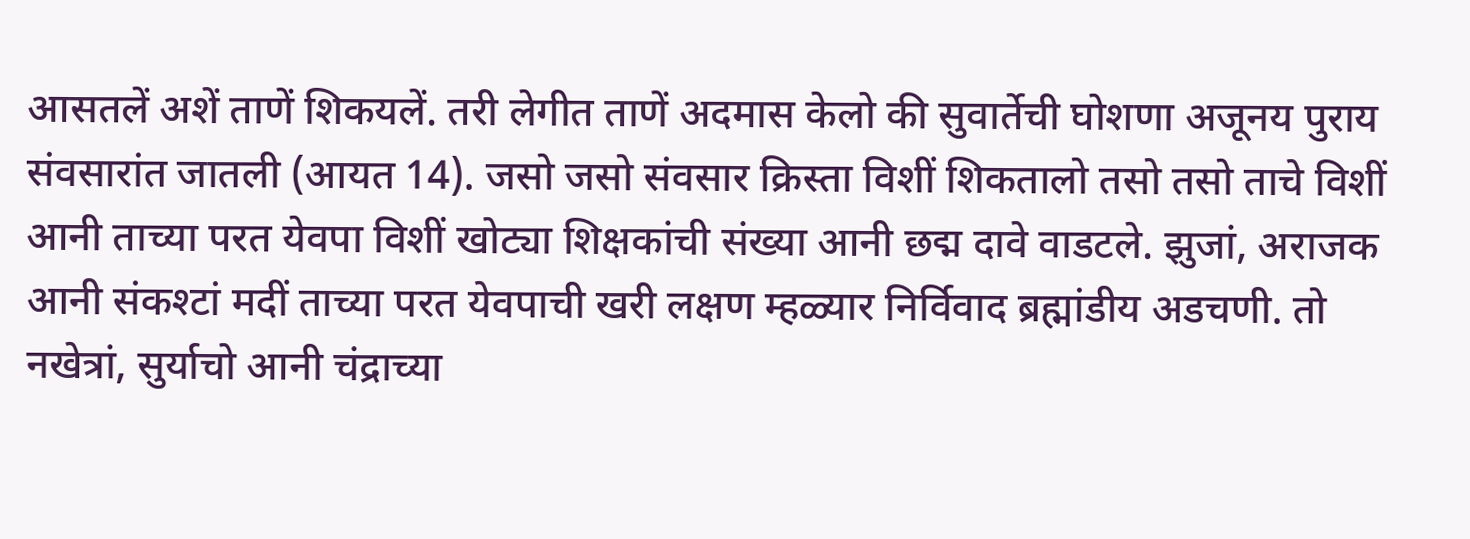आसतलें अशें ताणें शिकयलें. तरी लेगीत ताणें अदमास केलो की सुवार्तेची घोशणा अजूनय पुराय संवसारांत जातली (आयत 14). जसो जसो संवसार क्रिस्ता विशीं शिकतालो तसो तसो ताचे विशीं आनी ताच्या परत येवपा विशीं खोट्या शिक्षकांची संख्या आनी छद्म दावे वाडटले. झुजां, अराजक आनी संकश्टां मदीं ताच्या परत येवपाची खरी लक्षण म्हळ्यार निर्विवाद ब्रह्मांडीय अडचणी. तो नखेत्रां, सुर्याचो आनी चंद्राच्या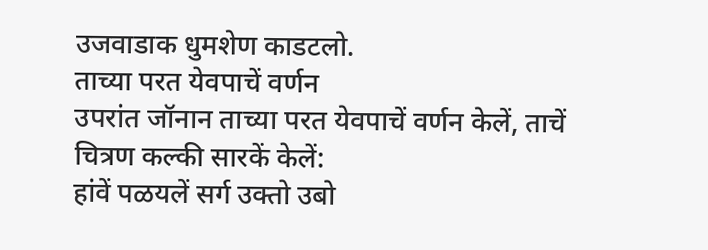उजवाडाक धुमशेण काडटलो.
ताच्या परत येवपाचें वर्णन
उपरांत जॉनान ताच्या परत येवपाचें वर्णन केलें, ताचें चित्रण कल्की सारकें केलें:
हांवें पळयलें सर्ग उक्तो उबो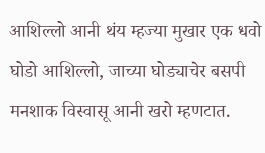आशिल्लो आनी थंय म्हज्या मुखार एक धवो घोडो आशिल्लो, जाच्या घोड्याचेर बसपी मनशाक विस्वासू आनी खरो म्हणटात.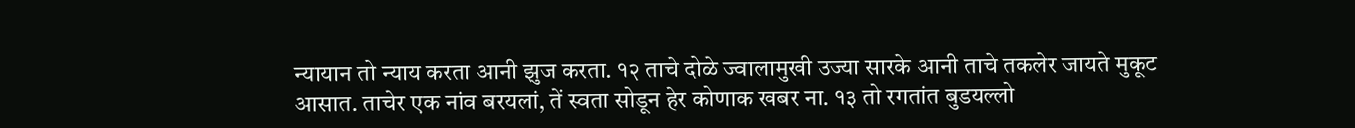न्यायान तो न्याय करता आनी झुज करता. १२ ताचे दोळे ज्वालामुखी उज्या सारके आनी ताचे तकलेर जायते मुकूट आसात. ताचेर एक नांव बरयलां, तें स्वता सोडून हेर कोणाक खबर ना. १३ तो रगतांत बुडयल्लो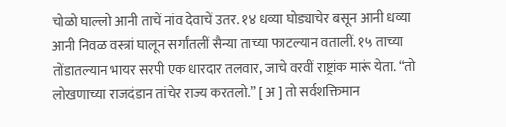चोळो घाल्लो आनी ताचें नांव देवाचें उतर. १४ धव्या घोड्याचेर बसून आनी धव्या आनी निवळ वस्त्रां घालून सर्गांतलीं सैन्या ताच्या फाटल्यान वतालीं. १५ ताच्या तोंडातल्यान भायर सरपी एक धारदार तलवार, जाचे वरवीं राष्ट्रांक मारूं येता. “तो लोखणाच्या राजदंडान तांचेर राज्य करतलो.” [ अ ] तो सर्वशक्तिमान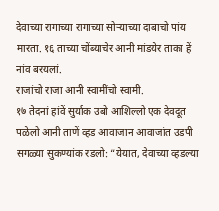देवाच्या रागाच्या रागाच्या सोऱ्याच्या दाबाचो पांय मारता. १६ ताच्या चोंब्याचेर आनी मांडयेर ताका हें नांव बरयलां.
राजांचो राजा आनी स्वामींचो स्वामी.
१७ तेदनां हांवें सुर्याक उबो आशिल्लो एक देवदूत पळेलो आनी ताणें व्हड आवाजान आवाजांत उडपी सगळ्या सुकण्यांक रडलो: “येयात, देवाच्या व्हडल्या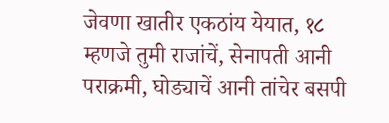जेवणा खातीर एकठांय येयात, १८ म्हणजे तुमी राजांचें, सेनापती आनी पराक्रमी, घोड्याचें आनी तांचेर बसपी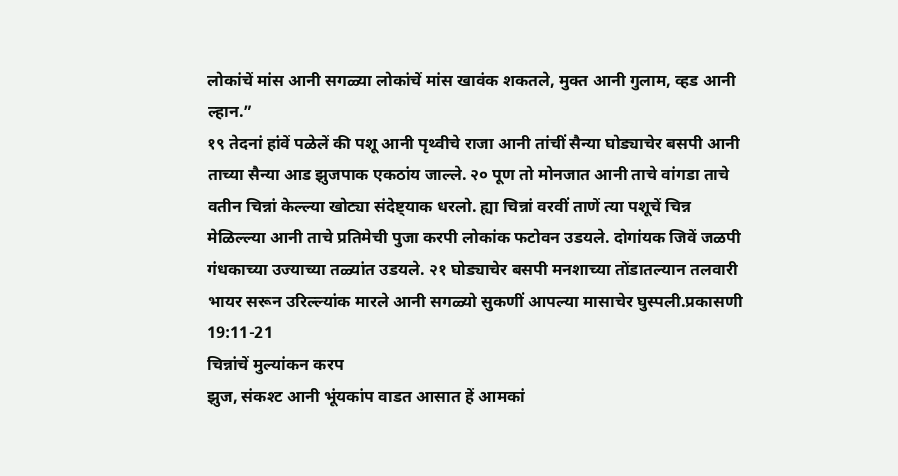लोकांचें मांस आनी सगळ्या लोकांचें मांस खावंक शकतले, मुक्त आनी गुलाम, व्हड आनी ल्हान.”
१९ तेदनां हांवें पळेलें की पशू आनी पृथ्वीचे राजा आनी तांचीं सैन्या घोड्याचेर बसपी आनी ताच्या सैन्या आड झुजपाक एकठांय जाल्ले. २० पूण तो मोनजात आनी ताचे वांगडा ताचे वतीन चिन्नां केल्ल्या खोट्या संदेष्ट्याक धरलो. ह्या चिन्नां वरवीं ताणें त्या पशूचें चिन्न मेळिल्ल्या आनी ताचे प्रतिमेची पुजा करपी लोकांक फटोवन उडयले. दोगांयक जिवें जळपी गंधकाच्या उज्याच्या तळ्यांत उडयले. २१ घोड्याचेर बसपी मनशाच्या तोंडातल्यान तलवारी भायर सरून उरिल्ल्यांक मारले आनी सगळ्यो सुकणीं आपल्या मासाचेर घुस्पली.प्रकासणी 19:11-21
चिन्नांचें मुल्यांकन करप
झुज, संकश्ट आनी भूंयकांप वाडत आसात हें आमकां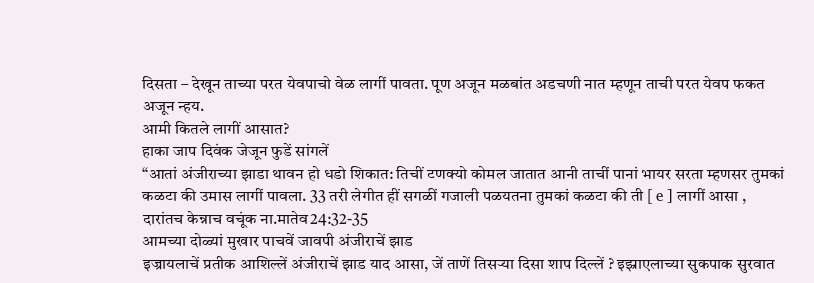दिसता – देखून ताच्या परत येवपाचो वेळ लागीं पावता. पूण अजून मळबांत अडचणी नात म्हणून ताची परत येवप फकत अजून न्हय.
आमी कितले लागीं आसात?
हाका जाप दिवंक जेजून फुडें सांगलें
“आतां अंजीराच्या झाडा थावन हो धडो शिकात: तिचीं टणक्यो कोमल जातात आनी ताचीं पानां भायर सरता म्हणसर तुमकां कळटा की उमास लागीं पावला. 33 तरी लेगीत हीं सगळीं गजाली पळयतना तुमकां कळटा की ती [ e ] लागीं आसा , दारांतच केन्नाच वचूंक ना.मातेव24:32-35
आमच्या दोळ्यां मुखार पाचवें जावपी अंजीराचें झाड
इज्रायलाचें प्रतीक आशिल्लें अंजीराचें झाड याद आसा, जें ताणें तिसऱ्या दिसा शाप दिल्लें ? इझ्राएलाच्या सुकपाक सुरवात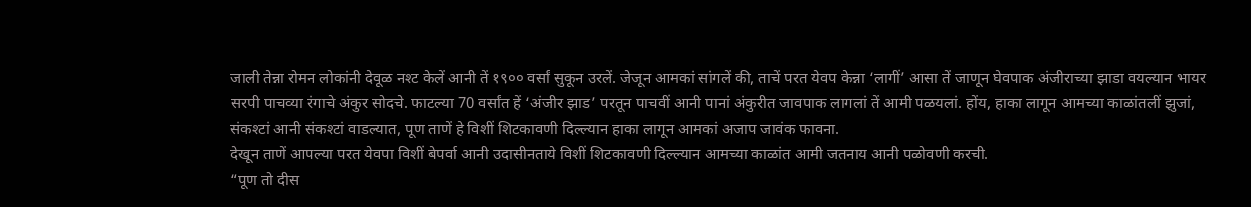जाली तेन्ना रोमन लोकांनी देवूळ नश्ट केलें आनी तें १९०० वर्सां सुकून उरलें. जेजून आमकां सांगलें की, ताचें परत येवप केन्ना ‘लागीं’ आसा तें जाणून घेवपाक अंजीराच्या झाडा वयल्यान भायर सरपी पाचव्या रंगाचे अंकुर सोदचे. फाटल्या 70 वर्सांत हें ‘अंजीर झाड’ परतून पाचवीं आनी पानां अंकुरीत जावपाक लागलां तें आमी पळयलां. होंय, हाका लागून आमच्या काळांतलीं झुजां, संकश्टां आनी संकश्टां वाडल्यात, पूण ताणें हे विशीं शिटकावणी दिल्ल्यान हाका लागून आमकां अजाप जावंक फावना.
देखून ताणें आपल्या परत येवपा विशीं बेपर्वा आनी उदासीनताये विशीं शिटकावणी दिल्ल्यान आमच्या काळांत आमी जतनाय आनी पळोवणी करची.
“पूण तो दीस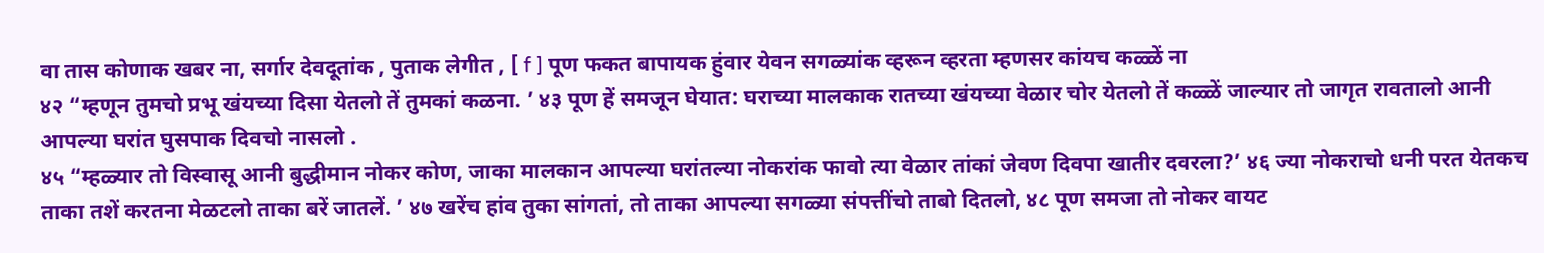वा तास कोणाक खबर ना, सर्गार देवदूतांक , पुताक लेगीत , [ f ] पूण फकत बापायक हुंवार येवन सगळ्यांक व्हरून व्हरता म्हणसर कांयच कळ्ळें ना
४२ “म्हणून तुमचो प्रभू खंयच्या दिसा येतलो तें तुमकां कळना. ’ ४३ पूण हें समजून घेयात: घराच्या मालकाक रातच्या खंयच्या वेळार चोर येतलो तें कळ्ळें जाल्यार तो जागृत रावतालो आनी आपल्या घरांत घुसपाक दिवचो नासलो .
४५ “म्हळ्यार तो विस्वासू आनी बुद्धीमान नोकर कोण, जाका मालकान आपल्या घरांतल्या नोकरांक फावो त्या वेळार तांकां जेवण दिवपा खातीर दवरला?’ ४६ ज्या नोकराचो धनी परत येतकच ताका तशें करतना मेळटलो ताका बरें जातलें. ’ ४७ खरेंच हांव तुका सांगतां, तो ताका आपल्या सगळ्या संपत्तींचो ताबो दितलो, ४८ पूण समजा तो नोकर वायट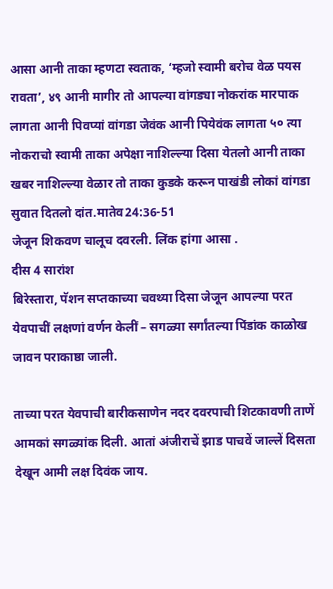आसा आनी ताका म्हणटा स्वताक, ‘म्हजो स्वामी बरोच वेळ पयस रावता’, ४९ आनी मागीर तो आपल्या वांगड्या नोकरांक मारपाक लागता आनी पिवप्यां वांगडा जेवंक आनी पियेवंक लागता ५० त्या नोकराचो स्वामी ताका अपेक्षा नाशिल्ल्या दिसा येतलो आनी ताका खबर नाशिल्ल्या वेळार तो ताका कुडके करून पाखंडी लोकां वांगडा सुवात दितलो दांत.मातेव24:36-51
जेजून शिकवण चालूच दवरली. लिंक हांगा आसा .
दीस 4 सारांश
बिरेस्तारा, पॅशन सप्तकाच्या चवथ्या दिसा जेजून आपल्या परत येवपाचीं लक्षणां वर्णन केलीं – सगळ्या सर्गांतल्या पिंडांक काळोख जावन पराकाष्ठा जाली.

ताच्या परत येवपाची बारीकसाणेन नदर दवरपाची शिटकावणी ताणें आमकां सगळ्यांक दिली. आतां अंजीराचें झाड पाचवें जाल्लें दिसता देखून आमी लक्ष दिवंक जाय.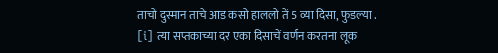ताचो दुस्मान ताचे आड कसो हाललो तें 5 व्या दिसा, फुडल्या .
[i] त्या सप्तकाच्या दर एका दिसाचें वर्णन करतना लूक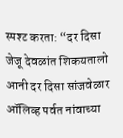स्पश्ट करता: “दर दिसा जेजू देवळांत शिकयतालो आनी दर दिसा सांजवेळार ऑलिव्ह पर्वत नांवाच्या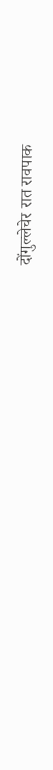दोंगुल्लेचेर रात रावपाक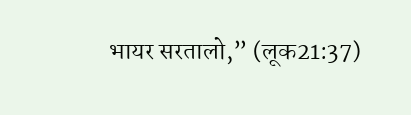भायर सरतालो,” (लूक21:37)